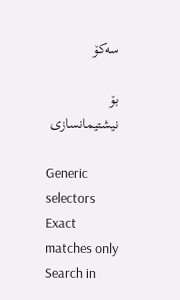سەکۆ

بۆ نیشتیمانسازی

Generic selectors
Exact matches only
Search in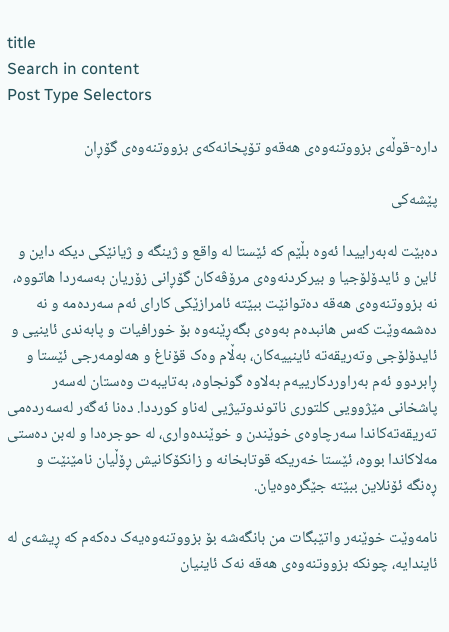title
Search in content
Post Type Selectors

دارە-قوڵەی بزووتنەوەی هەقەو تۆپخانەکەی بزووتنەوەی گۆڕان

پێشەکی

دەبێت لەبەراییدا ئەوە بڵێم کە ئێستا لە واقع و ژینگە و ژیانێکی دیکە داین و ئاین و ئایدۆلۆجیا و بیركردنەوەی مرۆڤەکان گۆڕانی زۆریان بەسەردا هاتووە، نە بزووتنەوەی هەقە دەتوانێت ببێتە ئامرازێکی کارای ئەم سەردەمە و نە دەشمەوێت کەس هانبدەم بەوەی بگەڕێنەوە بۆ خورافیات و پابەندی ئاینیی و ئایدۆلۆجی وتەریقەتە ئاینییەکان، بەڵام وەک قۆناغ و هەلومەرجی ئێستا و ڕابردوو ئەم بەراوردکارییەم بەلاوە گونجاوە، بەتایبەت وەستان لەسەر پاشخانی مێژوویی کلتوری ناتوندوتیژیی لەناو کورددا. دەنا ئەگەر لەسەردەمی تەریقەتەکاندا سەرچاوەی خوێندن و خوێندەواری، لە حوجرەدا و لەبن دەستی مەلاکاندا بووە، ئێستا خەریکە قوتابخانە و زانکۆکانیش ڕۆڵیان نامێنێت و ڕەنگە ئۆنلاین ببێتە جێگرەوەیان.

نامەوێت خوێنەر واتێبگات من بانگەشە بۆ بزووتنەوەیەک دەکەم کە ڕیشەی لە ئایندایە، چونکە بزووتنەوەی هەقە نەک ئاینیان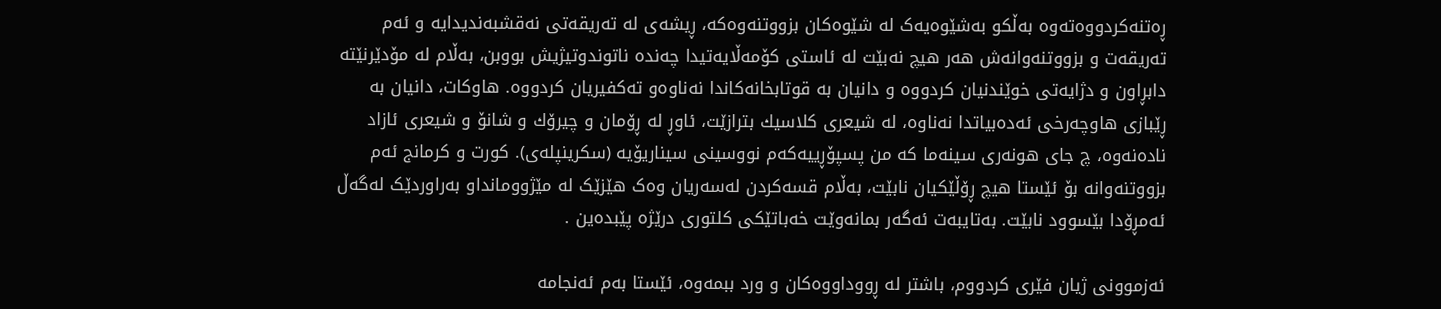ڕەتنەکردووەتەوە بەڵکو بەشێوەیەک لە شێوەکان بزووتنەوەکە، ڕیشەی لە تەریقەتی نەقشبەندیدایە و ئەم تەریقەت و بزووتنەوانەش هەر هیچ نەبێت لە ئاستی كۆمەڵایەتیدا چەندە ناتوندوتیژیش بووبن، بەڵام لە مۆدێرنێتە دابڕاون و دژایەتی خوێندنیان کردووە و دانیان بە قوتابخانەکاندا نەناوەو تەکفیریان کردووە. هاوکات، دانیان بە ڕێبازی هاوچەرخی ئەدەبیاتدا نەناوە، لە شیعری كلاسیك بترازێت، ئاوڕ لە ڕۆمان و چیرۆك و شانۆ و شیعری ئازاد نادەنەوە، چ جای هونەری سینەما کە من پسپۆڕییەکەم نووسینی سیناریۆیە (سکرینپلەی). کورت و کرمانج ئەم بزووتنەوانە بۆ ئێستا هیچ ڕۆڵێكیان نابێت، بەڵام قسەکردن لەسەریان وەک هێزێک لە مێژوومانداو بەراوردێک لەگەڵ ئەمڕۆدا بێسوود نابێت. بەتایبەت ئەگەر بمانەوێت خەباتێکی کلتوری درێژە پێبدەین .

ئەزموونی ژیان فێری کردووم، باشتر لە ڕووداووەکان و ورد ببمەوە، ئێستا بەم ئەنجامە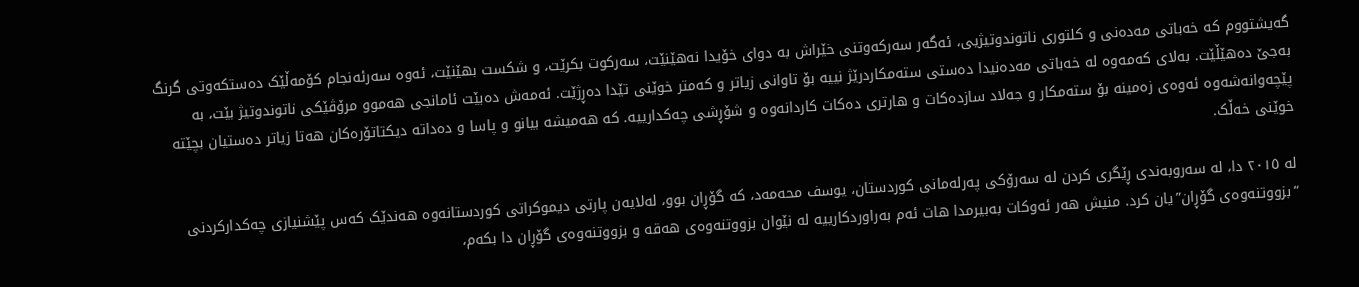گەیشتووم کە خەباتی مەدەنی و کلتوری ناتوندوتیژیی، ئەگەر سەرکەوتنی خێراش بە دوای خۆیدا نەهێنێت، سەرکوت بکرێت، و شکست بهێنێت، ئەوە سەرئەنجام کۆمەڵێک دەستکەوتی گرنگ بەجێ دەهێڵێت. بەلای کەمەوە لە خەباتی مەدەنیدا دەستی ستەمکاردرێژ نییە بۆ تاوانی زیاتر و کەمتر خوێنی تێدا دەڕژێت. ئەمەش دەبێت ئامانجی هەموو مرۆڤێکی ناتوندوتیژ بێت، بە پێچەوانەشەوە ئەوەی زەمینە بۆ ستەمکار و جەلاد سازدەکات و هارتری دەکات کاردانەوە و شۆڕشی چەکدارییە. کە هەمیشە بیانو و پاسا و دەداتە دیکتاتۆرەکان هەتا زیاتر دەستیان بچێتە خوێنی خەڵک.

لە ٢٠١٥ دا، لە سەروبەندی ڕێگری کردن لە سەرۆکی پەرلەمانی کوردستان، یوسف محەمەد، کە گۆڕان بوو، لەلایەن پارتی دیموکراتی کوردستانەوە هەندێک کەس پێشنیازی چەکدارکردنی “بزووتنەوەی گۆڕان”یان کرد. منیش هەر ئەوکات بەبیرمدا هات ئەم بەراوردکارییە لە نێوان بزووتنەوەی هەقە و بزووتنەوەی گۆڕان دا بکەم،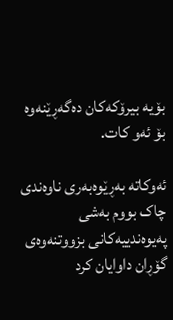بۆیە بیرۆکەکان دەگەڕێنەوە بۆ ئەو کات.

ئەوکاتە بەڕێوەبەری ناوەندی چاک بووم بەشی پەیوەندییەکانی بزووتنەوەی گۆڕان داوایان کرد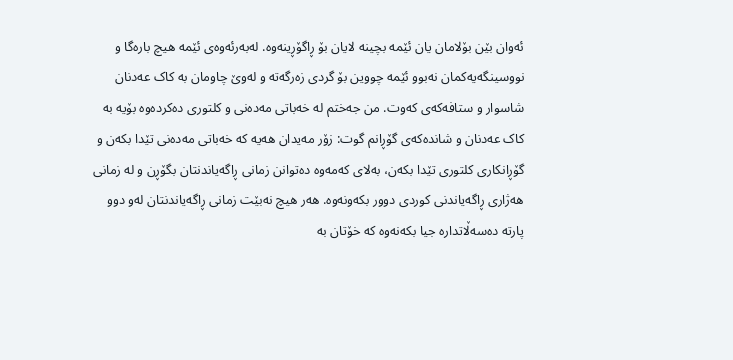ئەوان بێن بۆلامان یان ئێمە بچینە لایان بۆ ڕاگۆڕینەوە. لەبەرئەوەی ئێمە هیچ بارەگا و نووسینگەیەکمان نەبوو ئێمە چووین بۆ گردی زەرگەتە و لەوێ چاومان بە کاک عەدنان شاسوار و ستافەکەی کەوت. من جەختم لە خەباتی مەدەنی و کلتوری دەکردەوە بۆیە بە کاک عەدنان و شاندەکەی گۆڕانم گوت: زۆر مەیدان هەیە کە خەباتی مەدەنی تێدا بکەن و گۆڕانکاری کلتوری تێدا بکەن، بەلای کەمەوە دەتوانن زمانی ڕاگەیاندنتان بگۆڕن و لە زمانی هەژاری ڕاگەیاندنی کوردی دوور بکەونەوە. هەر هیچ نەبێت زمانی ڕاگەیاندنتان لەو دوو پارتە دەسەڵاتدارە جیا بکەنەوە کە خۆتان بە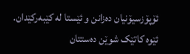ئۆپۆزسیۆنیان دەزانن و ئێستا لە کێبەرکێدان. ئێوە کاتێک شوێن دەستتان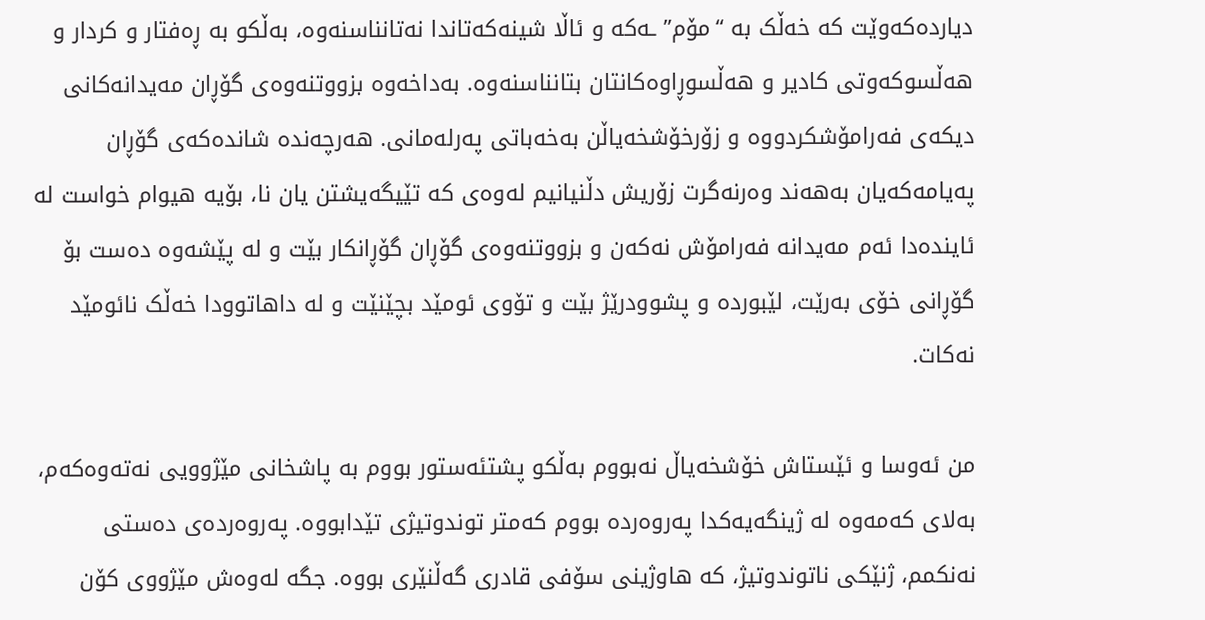دیاردەکەوێت کە خەڵک بە “مۆم”ـەکە و ئاڵا شینەکەتاندا نەتانناسنەوە، بەڵکو بە ڕەفتار و کردار و هەڵسوکەوتی کادیر و هەڵسوڕاوەکانتان بتانناسنەوە. بەداخەوە بزووتنەوەی گۆڕان مەیدانەکانی دیکەی فەرامۆشکردووە و زۆرخۆشخەیاڵن بەخەباتی پەرلەمانی. هەرچەندە شاندەکەی گۆڕان پەیامەکەیان بەهەند وەرنەگرت زۆریش دڵنیانیم لەوەی کە تێیگەیشتن یان نا، بۆیە هیوام خواست لە ئایندەدا ئەم مەیدانە فەرامۆش نەکەن و بزووتنەوەی گۆڕان گۆڕانکار بێت و لە پێشەوە دەست بۆ گۆڕانی خۆی بەرێت، لێبوردە و پشوودرێژ بێت و تۆوی ئومێد بچێنێت و لە داهاتوودا خەڵک نائومێد نەکات.

من ئەوسا و ئێستاش خۆشخەیاڵ نەبووم بەڵکو پشتئەستور بووم بە پاشخانی مێژوویی نەتەوەکەم، بەلای کەمەوە لە ژینگەیەکدا پەروەردە بووم کەمتر توندوتیژی تێدابووە. پەروەردەی دەستی نەنکمم، ژنێکی ناتوندوتیژ، کە هاوژینی سۆفی قادری گەڵنێری بووە. جگە لەوەش مێژووی کۆن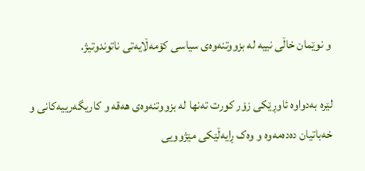و نوێمان خاڵی نییە لە بزووتنەوەی سیاسی کۆمەڵایەتی ناتوندوتیژ.

لێرە بەدواوە ئاوڕێکی زۆر کورت تەنها لە بزووتنەوەی هەقە و کاریگەرییەکانی و خەباتیان دەدەمەوە و وەک ڕایەڵێکی مێژوویی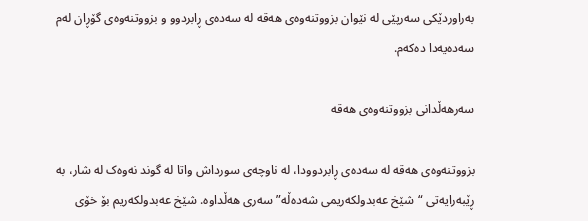بەراوردێکی سەرپێی لە نێوان بزووتنەوەی هەقە لە سەدەی ڕابردوو و بزووتنەوەی گۆڕان لەم سەدەیەدا دەکەم.

سەرهەڵدانی بزووتنەوەی هەقە

بزووتنەوەی هەقە لە سەدەی ڕابردوودا، لە ناوچەی سورداش واتا لە گوند نەوەک لە شار، بە ڕێبەرایەتی “شێخ عەبدولکەریمی شەدەڵە” سەری هەڵداوە. شێخ عەبدولکەریم بۆ خۆی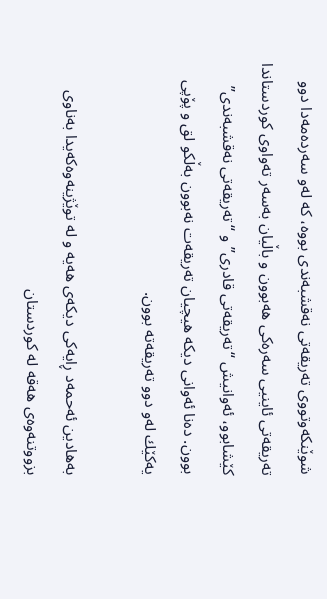شوێنکەوتووی تەریقەتی نەقشبەندی بووە، کە لەو سەردەمەدا دوو تەریقەتی ئاینیی سەرەکی هەبوون و باڵیان بەسەر تەواوی کوردستاندا کێشابوو، ئەوانیش “تەریقەتی قادری” و “تەریقەتی نەقشبەندی” بوون. دەنا ئەوانی دیکە هیچیان تەریقەت نەبوون بەڵکو لق و پۆپی یەكێك لەو دوو تەریقەتە بوون.

بەهادین ئەحمەد ڕایەکی دیکەی هەیە و لە توێژینەوەکەیدا بەناوی بزووتنەوەی هەقە لە کوردستان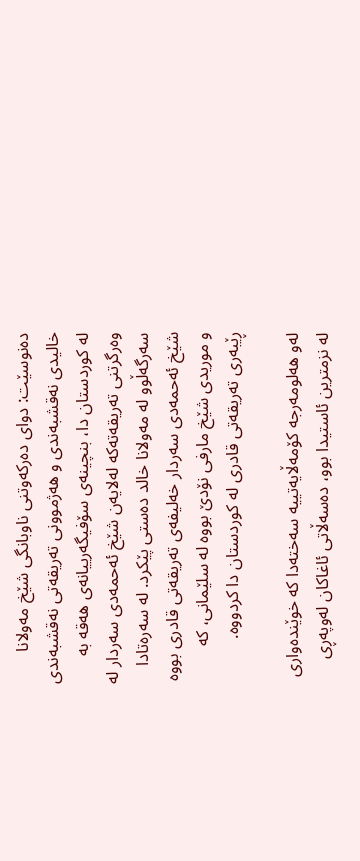دەنوسێت: دوای دەركەوتنی ناوبانگی شێخ مەولانا خالیدی نەقشبەندی و هەژموونی تەریقەتی نەقشبەندی لە كوردستان دا، بنچینەی سۆفیگەرییانەی هەقە بە وەرگرتنی تەریقەتەكە لەلایەن شێخ ئەحمەدی سەردار لە سەرگەڵوو لە مەولانا خالد دەستی پێكرد. لە سەرەتادا شێخ ئەحمەدی سەردار خەلیفەی تەریقەتی قادری بووە و موریدی شێخ مارفی نۆدێ‌ بووە لە سلێمانی، كە ڕێبەری تەریقەتی قادری لە كوردستان دا كردووە.

لەو هەلومەرجە کۆمەڵایەتییە سەختەدا کە خوێندەواری لە نزمترین ئاستیدا بوو، دەسەڵاتی ئاغاکان لەوپەڕی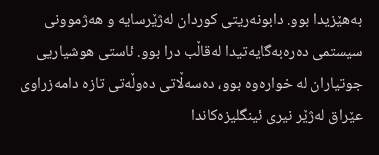بەهێزیدا بوو. دابونەریتی کوردان لەژێرسایە و هەژموونی سیستمی دەرەبەگایەتیدا لەقاڵب درا بوو. ئاستی هوشیاریی جوتیاران لە خوارەوە بوو، دەسەڵاتی دەوڵەتی تازە دامەزراوی عێراق لەژێر نیری ئینگلیزەکاندا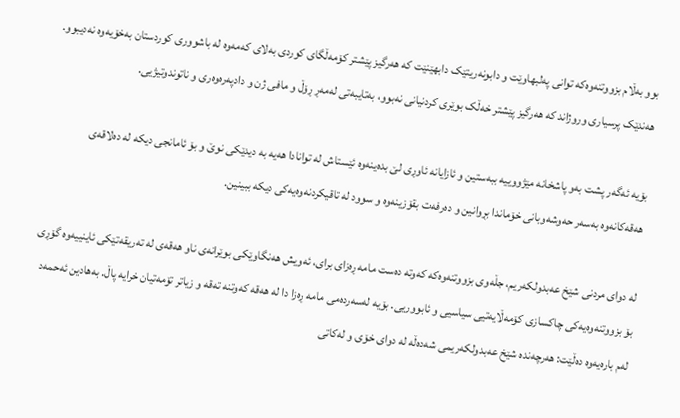بوو بەڵام بزووتنەوەکە توانی پەلبهاوێت و دابونەریتێک دابهێنێت کە هەرگیز پێشتر کۆمەڵگای کوردی بەلای کەمەوە لە باشووری کوردستان بەخۆیەوە نەدیبوو. هەندێک پرسیاری وروژاند کە هەرگیز پێشتر خەڵک بوێری کردنیانی نەبوو، بەتایبەتی لەمەڕ ڕۆڵ و مافی ژن و دادپەرەوەری و ناتوندوتیژیی.

بۆیە ئەگەر پشت بەو پاشخانە مێژووییە ببەستین و ئازایانە ئاوڕی لێ بدەینەوە ئێستاش لە توانادا هەیە بە دیدێکی نوێ و بۆ ئامانجی دیکە لە دەلاقەی هەقەکانەوە بەسەر حەوشەوبانی خۆماندا بڕوانین و دەرفەت بقۆزینەوە و سوود لە تاقیکردنەوەیەکی دیکە ببینین.

لە دوای مردنی شێخ عەبدولکەریم، جڵەوی بزووتنەوەکە کەوتە دەست مامە ڕەزای برای، ئەویش هەنگاوێکی بوێرانەی ناو هەقەی لە تەریقەتێکی ئاینییەوە گۆڕی بۆ بزووتنەوەیەکی چاکسازی کۆمەڵایەتیی سیاسیی و ئابووریی. بۆیە لەسەردەمی مامە ڕەزا دا لە هەقە کەوتنە تەقە و زیاتر تۆمەتیان خرایە پاڵ. بەهادین ئەحمەد لەم بارەیەوە دەڵێت: هەرچەندە شێخ عەبدولكەریمی شەدەڵە لە دوای خۆی و لەكاتی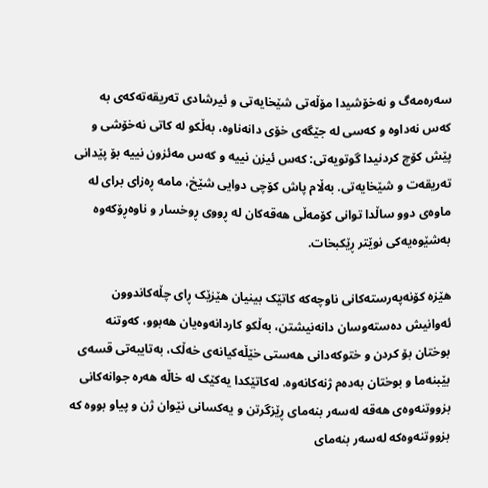سەرەمەگ و نەخۆشیدا مۆڵەتی شێخایەتی و ئیرشادی تەریقەتەكەی بە كەس نەداوە و كەسی لە جێگەی خۆی دانەناوە، بەڵكو لە كاتی نەخۆشی و پێش كۆچ كردنیدا گوتویەتی: كەس ئیزن نییە و كەس مەئزون نییە بۆ پێدانی تەریقەت و شێخایەتی. بەڵام پاش كۆچی دوایی شێخ، مامە ڕەزای برای لە ماوەی دوو ساڵدا توانی كۆمەڵی هەقەكان لە ڕووی ڕوخسار و ناوەڕۆكەوە بەشێوەیەكی نوێتر ڕێكبخات.

هێزە کۆنەپەرستەکانی ناوچەکە کاتێک بینیان هێزێک ڕای چڵەکاندوون ئەوانیش دەستەوسان دانەنیشتن، بەڵکو کاردانەوەیان هەبوو، کەوتنە بوختان بۆ کردن و ختوکەدانی هەستی خێڵەکیانەی خەڵک، بەتایبەتی قسەی بێبنەما و بوختان بەدەم ژنەکانەوە. لەکاتێکدا یەکێک لە خاڵە هەرە جوانەکانی بزووتنەوەی هەقە لەسەر بنەمای ڕێزگرتن و یەکسانی نێوان ژن و پیاو بووە کە بزووتنەوەکە لەسەر بنەمای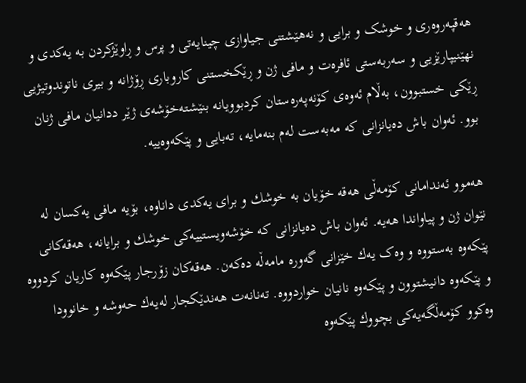هەقپەروەری و خوشک و برایی و نەهێشتنی جیاوازی چینایەتی و پرس و ڕاوێژکردن بە یەکدی و نهێنیپارێزیی و سەربەستی ئافرەت و مافی ژن و ڕێکخستنی کاروباری ڕۆژانە و بیری ناتوندوتیژیی ڕێکی خستبوون، بەڵام ئەوەی کۆنەپەرەستان کردبوویانە بنێشتەخۆشەی ژێر ددانیان مافی ژنان بوو. ئەوان باش دەیانزانی کە مەبەست لەم بنەمایە، تەبایی و پێكەوەییە.

هەموو ئەندامانی كۆمەڵی هەقە خۆیان بە خوشك و برای یەكدی داناوە، بۆیە مافی یەكسان لە نێوان ژن و پیاواندا هەیە. ئەوان باش دەیانزانی کە خۆشەویستییەكی خوشك و برایانە، هەقەکانی پێكەوە بەستووە و وەک یەك خێزانی گەورە مامەڵە دەکەن. هەقەکان زۆرجار پێكەوە کاریان کردووە و پێکەوە دانیشتوون و پێکەوە نانیان خواردووە. تەنانەت هەندێكجار لەیەك حەوشە و خانوودا وەكوو كۆمەڵگەیەكی بچووك پێكەوە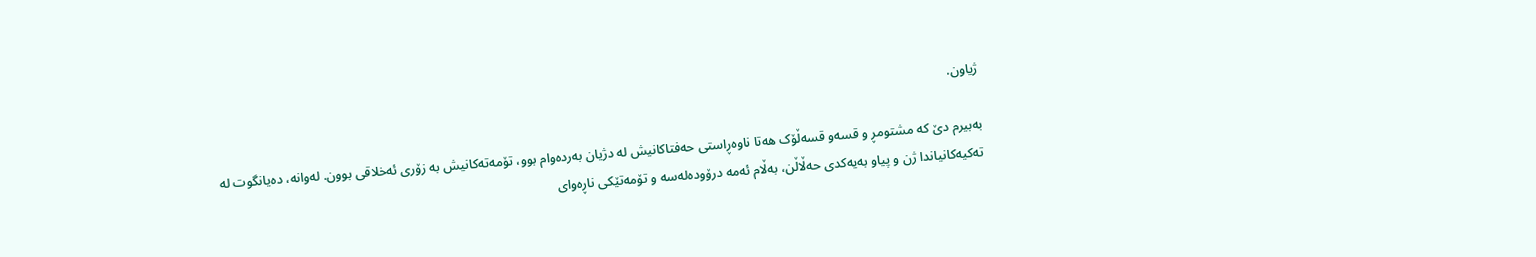ژیاون.

بەبیرم دێ کە مشتومڕ و قسەو قسەڵۆک هەتا ناوەڕاستی حەفتاکانیش لە دژیان بەردەوام بوو، تۆمەتەکانیش بە زۆری ئەخلاقی بوون. لەوانە، دەیانگوت لە تەکیەکانیاندا ژن و پیاو بەیەکدی حەڵاڵن، بەڵام ئەمە درۆودەلەسە و تۆمەتێکی ناڕەوای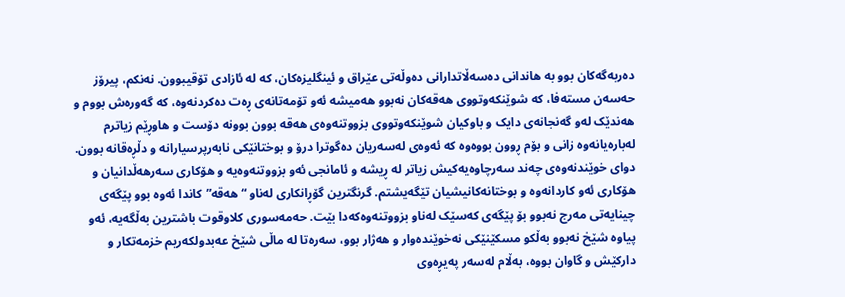دەربەگەکان بوو بە هاندانی دەسەڵاتدارانی دەوڵەتی عێراق و ئینگلیزەکان، کە لە ئازادی تۆقیبوون. نەنکم، پیرۆز حەسەن مستەفا، کە شوێنکەوتووی هەقەکان نەبوو هەمیشە ئەو تۆمەتانەی ڕەت دەکردنەوە، کە گەورەش بووم و هەندێک لەو گەنجانەی دایک و باوکیان شوێنکەوتووی بزووتنەوەی هەقە بوون بوونە دۆست و هاوڕێم زیاترم لەبارەیانەوە زانی و بۆم ڕوون بووەوە کە ئەوەی لەسەریان دەگوترا درۆ و بوختانێکی نابەرپرسیارانە و دڵڕەقانە بوون. دوای خوێندنەوەی چەند سەرچاوەیەکیش زیاتر لە ڕیشە و ئامانجی ئەو بزووتنەوەیە و هۆکاری سەرهەڵدانیان و هۆکاری ئەو کاردانەوە و بوختانەکانیشیان تێگەیشتم. گرنگترین گۆڕانکاری لەناو “هەقە”کاندا ئەوە بوو پێگەی چینایەتی مەرج نەبوو بۆ پێگەی کەسێک لەناو بزووتنەوەکەدا بێت. حەمەسوری کلاوقوت باشترین بەڵگەیە، ئەو پیاوە شێخ نەبوو بەڵکو مسکێنێکی نەخوێندەوار و هەژار بوو، سەرەتا لە ماڵی شێخ عەبدولکەریم خزمەتکار و دارکێش و گاوان بووە، بەڵام لەسەر پەیڕەوی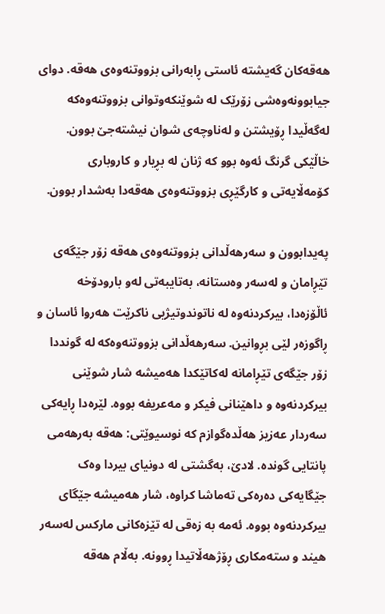هەقەکان گەیشتە ئاستی ڕابەرانی بزووتنەوەی هەقە. دوای جیابوونەوەشی زۆرێک لە شوێنکەوتوانی بزووتنەوەکە لەگەڵیدا ڕۆیشتن و لەناوچەی شوان نیشتەجێ بوون. خاڵێکی گرنگ ئەوە بوو کە ژنان لە بڕیار و کاروباری کۆمەڵایەتی و کارگێڕی بزووتنەوەی هەقەدا بەشدار بوون.

پەیدابوون و سەرهەڵدانی بزووتنەوەی هەقە زۆر جێگەی تێڕامان و لەسەر وەستانە، بەتایبەتی لەو بارودۆخە ئاڵۆزەدا، بیرکردنەوە لە ناتوندوتیژیی ناکرێت هەروا ئاسان و ڕاگوزەر لێی بڕوانین. سەرهەڵدانی بزووتنەوەکە لە گونددا زۆر جێگەی تێڕامانە لەکاتێکدا هەمیشە شار شوێنی بیرکردنەوە و داهێنانی فیکر و مەعریفە بووە. لێرەدا ڕایەکی سەردار عەزیز هەڵدەگوازم کە نوسیوێتی: هەقە بەرهەمی پانتایی گوندە. لادێ، بەگشتی لە دونیای بیردا وەک جێگایەکی دەرەکی تەماشا کراوە، شار هەمیشە جێگای بیرکردنەوە بووە. ئەمە بە زەقی لە تێزەکانی مارکس لەسەر هیند و ستەمکاری ڕۆژهەڵاتیدا ڕوونە. بەڵام هەقە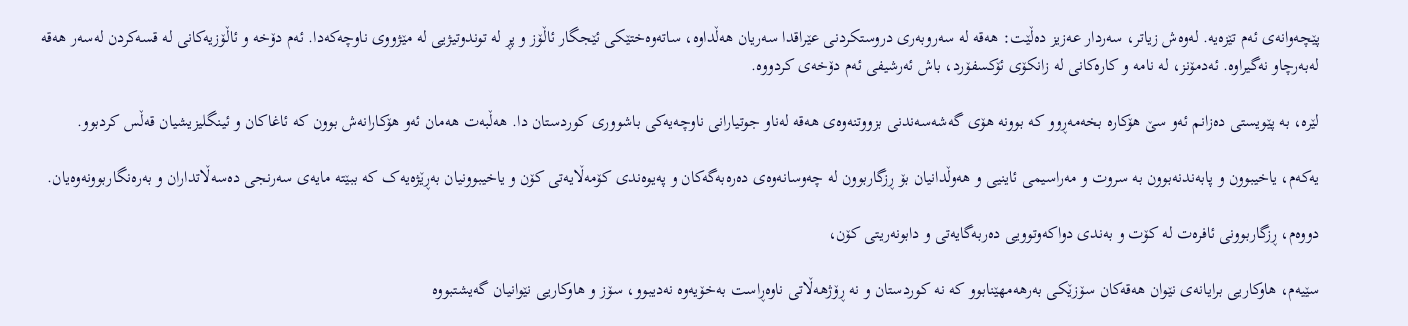پێچەوانەی ئەم تێزەیە. لەوەش زیاتر، سەردار عەزیز دەڵێت: هەقە لە سەروبەری دروستکردنی عێراقدا سەریان هەڵداوە، ساتەوەختێکی ئێجگار ئاڵۆز و پڕ لە توندوتیژیی لە مێژووی ناوچەکەدا. ئەم دۆخە و ئاڵۆزیەکانی لە قسەکردن لەسەر هەقە لەبەرچاو نەگیراوە. ئەدمۆنز، لە نامە و کارەکانی لە زانکۆی ئۆکسفۆرد، باش ئەرشیفی ئەم دۆخەی کردووە.

لێرە، بە پێویستی دەزانم ئەو سێ هۆکارە بخەمەڕوو کە بوونە هۆی گەشەسەندنی بزووتنەوەی هەقە لەناو جوتیارانی ناوچەیەکی باشووری کوردستان دا. هەڵبەت هەمان ئەو هۆکارانەش بوون کە ئاغاکان و ئینگلیزیشیان قەڵس کردبوو.

یەکەم، یاخیبوون و پابەندنەبوون بە سروت و مەراسیمی ئاینیی و هەوڵدانیان بۆ ڕزگاربوون لە چەوسانەوەی دەرەبەگەکان و پەیوەندی کۆمەڵایەتی کۆن و یاخیبوونیان بەڕێژەیەک کە ببێتە مایەی سەرنجی دەسەڵاتداران و بەرەنگاربوونەوەیان.

دووەم، ڕزگاربوونی ئافرەت لە کۆت و بەندی دواکەوتوویی دەربەگایەتی و دابونەریتی کۆن،

سێیەم، هاوکاریی برایانەی نێوان هەقەکان سۆزێکی بەرهەمهێنابوو کە نە کوردستان و نە ڕۆژهەڵاتی ناوەڕاست بەخۆیەوە نەدیبوو، سۆز و هاوکاریی نێوانیان گەیشتبووە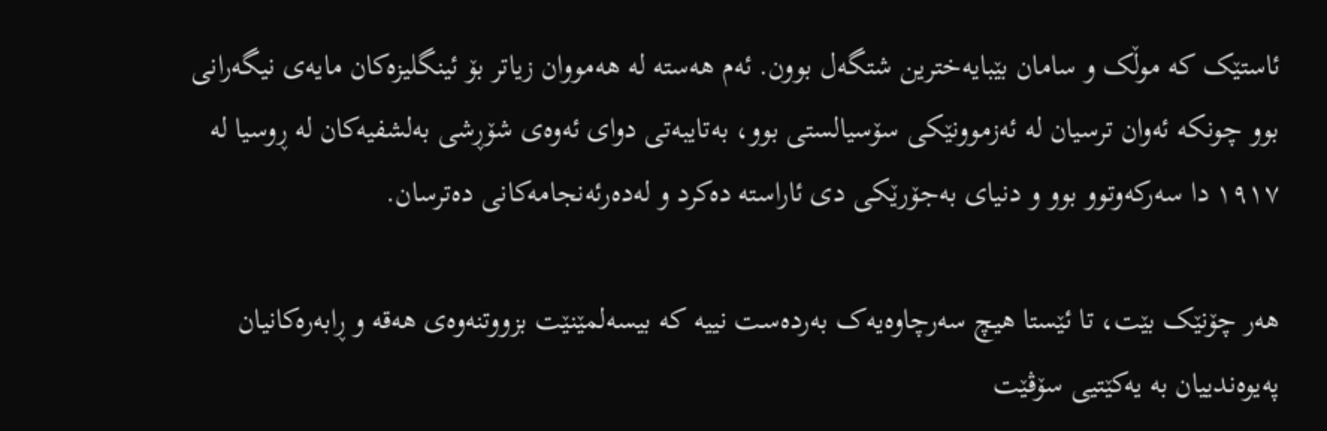ئاستێک کە موڵک و سامان بێبایەخترین شتگەل بوون. ئەم هەستە لە هەمووان زیاتر بۆ ئینگلیزەکان مایەی نیگەرانی بوو چونکە ئەوان ترسیان لە ئەزموونێکی سۆسیالستی بوو، بەتایبەتی دوای ئەوەی شۆڕشی بەلشفیەکان لە ڕوسیا لە ١٩١٧ دا سەرکەوتوو بوو و دنیای بەجۆرێکی دی ئاراستە دەکرد و لەدەرئەنجامەکانی دەترسان.

هەر چۆنێک بێت، تا ئێستا هیچ سەرچاوەیەک بەردەست نییە کە بیسەلمێنێت بزووتنەوەی هەقە و ڕابەرەکانیان پەیوەندییان بە یەکێتیی سۆڤێت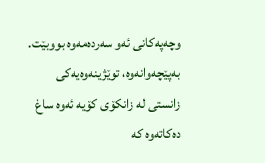وچەپەکانی ئەو سەردەمەوە بووبێت. بەپێچەوانەوە، توێژینەوەیەکی زانستی لە زانکۆی کۆیە ئەوە ساغ دەکاتەوە کە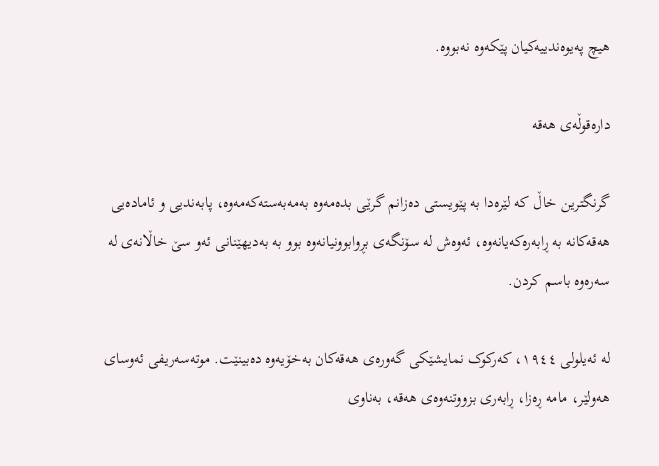هیچ پەیوەندییەکیان پێکەوە نەبووە.

دارەقوڵەی هەقە

گرنگترین خاڵ کە لێرەدا بە پێویستی دەزانم گرێی بدەمەوە بەمەبەستەکەمەوە، پابەندیی و ئامادەیی هەقەکانە بە ڕابەرەکەیانەوە، ئەوەش لە سۆنگەی بڕوابوونیانەوە بوو بە بەدیهێنانی ئەو سێ خاڵانەی لە سەرەوە باسم کردن.

لە ئەیلولی ١٩٤٤، کەرکوک نمایشێکی گەورەی هەقەکان بەخۆیەوە دەبینێت. موتەسەریفی ئەوسای هەولێر، مامە ڕەزا، ڕابەری بزووتنەوەی هەقە، بەناوی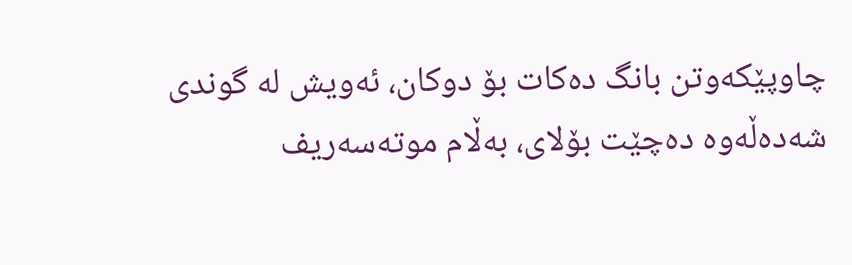چاوپێکەوتن بانگ دەکات بۆ دوکان، ئەویش لە گوندی شەدەڵەوە دەچێت بۆلای، بەڵام موتەسەریف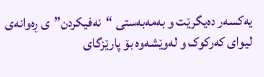یەکسەر دەیگرێت و بەمەبەستی “نەفیکردن”ی ڕەوانەی لیوای کەرکوک و لەوێشەوە بۆ پارێزگای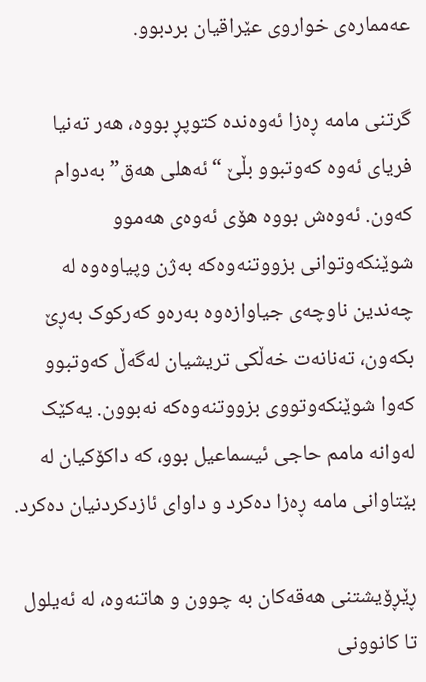عەممارەی خواروی عێراقیان بردبوو.

گرتنی مامە ڕەزا ئەوەندە کتوپڕ بووە، هەر تەنیا فریای ئەوە کەوتبوو بڵێ “ئەهلی هەق” بەدوام کەون. ئەوەش بووە هۆی ئەوەی هەموو شوێنکەوتوانی بزووتنەوەکە بەژن وپیاوەوە لە چەندین ناوچەی جیاوازەوە بەرەو کەرکوک بەڕێ بکەون، تەنانەت خەڵکی تریشیان لەگەڵ کەوتبوو کەوا شوێنکەوتووی بزووتنەوەکە نەبوون. یەکێک لەوانە مامم حاجی ئیسماعیل بوو، کە داکۆکیان لە بێتاوانی مامە ڕەزا دەکرد و داوای ئازدکردنیان دەکرد.

ڕێڕۆیشتنی هەقەکان بە چوون و هاتنەوە، لە ئەیلول تا کانوونی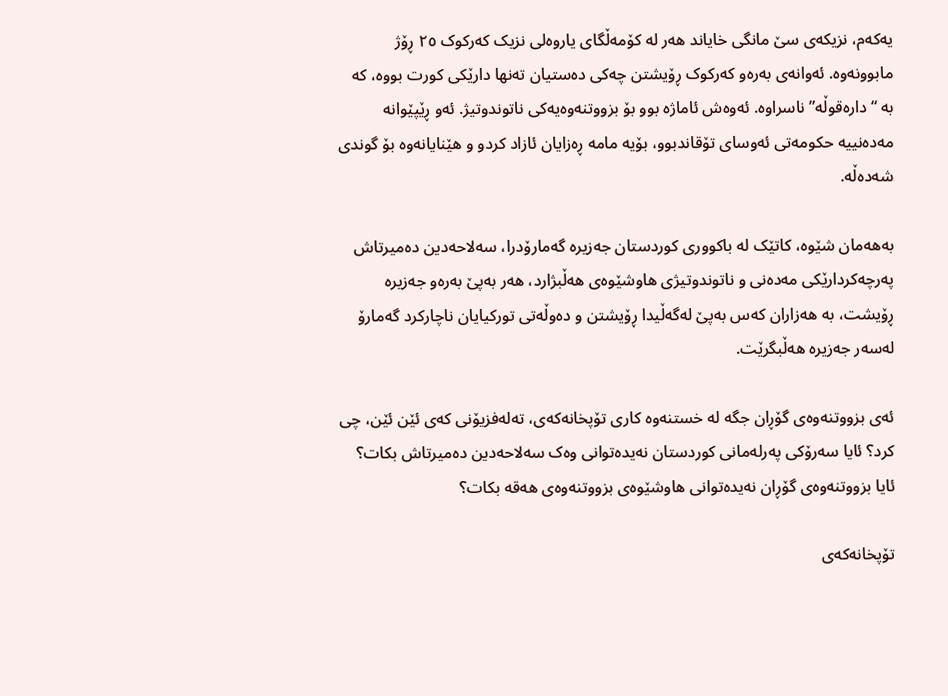یەکەم، نزیکەی سێ مانگی خایاند هەر لە کۆمەڵگای یاروەلی نزیک کەرکوک ٢٥ ڕۆژ مابوونەوە. ئەوانەی بەرەو کەرکوک ڕۆیشتن چەکی دەستیان تەنها دارێکی کورت بووە، کە بە “دارەقوڵە” ناسراوە. ئەوەش ئاماژە بوو بۆ بزووتنەوەیەکی ناتوندوتیژ. ئەو ڕێپێوانە مەدەنییە حکومەتی ئەوسای تۆقاندبوو، بۆیە مامە ڕەزایان ئازاد کردو و هێنایانەوە بۆ گوندی شەدەڵە.

بەهەمان شێوە، کاتێک لە باکووری کوردستان جەزیرە گەمارۆدرا، سەلاحەدین دەمیرتاش پەرچەکردارێکی مەدەنی و ناتوندوتیژی هاوشێوەی هەڵبژارد، هەر بەپێ بەرەو جەزیرە ڕۆیشت، بە هەزاران کەس بەپێ لەگەڵیدا ڕۆیشتن و دەوڵەتی تورکیایان ناچارکرد گەمارۆ لەسەر جەزیرە هەڵبگرێت.

ئەی بزووتنەوەی گۆڕان جگە لە خستنەوە کاری تۆپخانەکەی، تەلەفزیۆنی کەی ئێن ئێن، چی کرد؟ ئایا سەرۆکی پەرلەمانی کوردستان نەیدەتوانی وەک سەلاحەدین دەمیرتاش بکات؟ ئایا بزووتنەوەی گۆڕان نەیدەتوانی هاوشێوەی بزووتنەوەی هەقە بکات؟

تۆپخانەکەی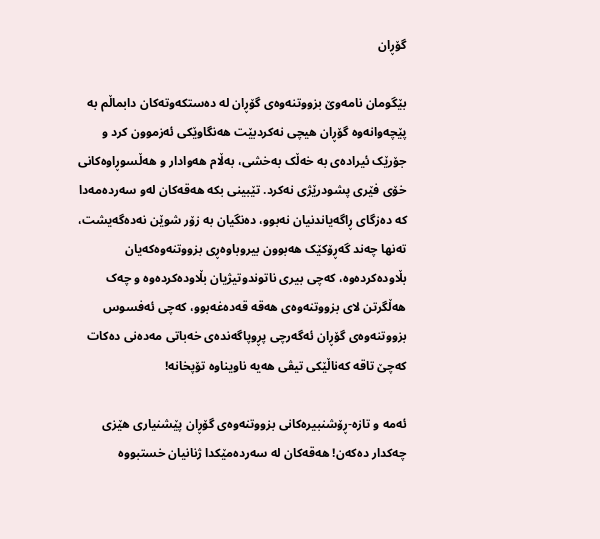گۆڕان

بێگومان نامەوێ بزووتنەوەی گۆڕان لە دەستکەوتەکان دابماڵم بە پێچەوانەوە گۆڕان هیچی نەکردبێت هەنگاوێکی ئەزموون کرد و جۆرێک ئیرادەی بە خەڵک بەخشی، بەڵام هەوادار و هەڵسوڕاوەکانی خۆی فێری پشودرێژی نەکرد. تێبینی بکە هەقەکان لەو سەردەمەدا کە دەزگای ڕاگەیاندنیان نەبوو، دەنگیان بە زۆر شوێن نەدەگەیشت، تەنها چەند گەڕۆکێک هەبوون بیروباوەڕی بزووتنەوەکەیان بڵاودەکردەوە، کەچی بیری ناتوندوتیژیان بڵاودەکردەوە و چەک هەڵگرتن لای بزووتنەوەی هەقە قەدەغەبوو، کەچی ئەفسوس بزووتنەوەی گۆڕان ئەگەرچی پڕوپاگەندەی خەباتی مەدەنی دەکات کەچێ تاقە کەناڵێکی تیڤی هەیە ناویناوە تۆپخانە!

ئەمە و تازە-ڕۆشنبیرەکانی بزووتنەوەی گۆڕان پێشنیاری هێزی چەکدار دەکەن! هەقەکان لە سەردەمێکدا ژنانیان خستبووە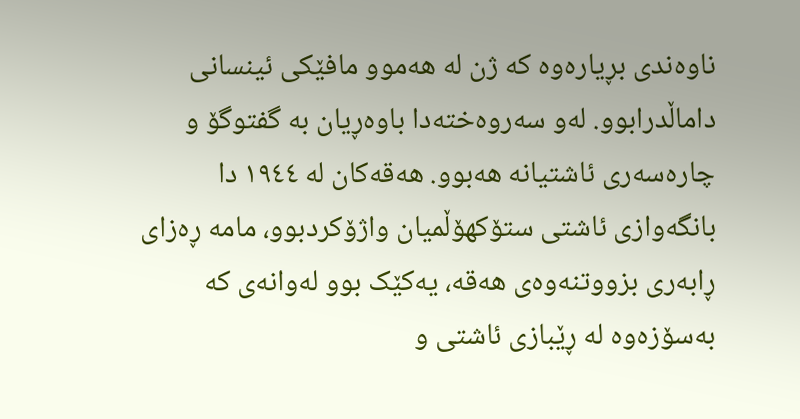ناوەندی بڕیارەوە کە ژن لە هەموو مافێکی ئینسانی داماڵدرابوو. لەو سەروەختەدا باوەڕیان بە گفتوگۆ و چارەسەری ئاشتیانە هەبوو. هەقەکان لە ١٩٤٤ دا بانگەوازی ئاشتی ستۆکهۆڵمیان واژۆکردبوو، مامە ڕەزای ڕابەری بزووتنەوەی هەقە، یەکێک بوو لەوانەی کە بەسۆزەوە لە ڕێبازی ئاشتی و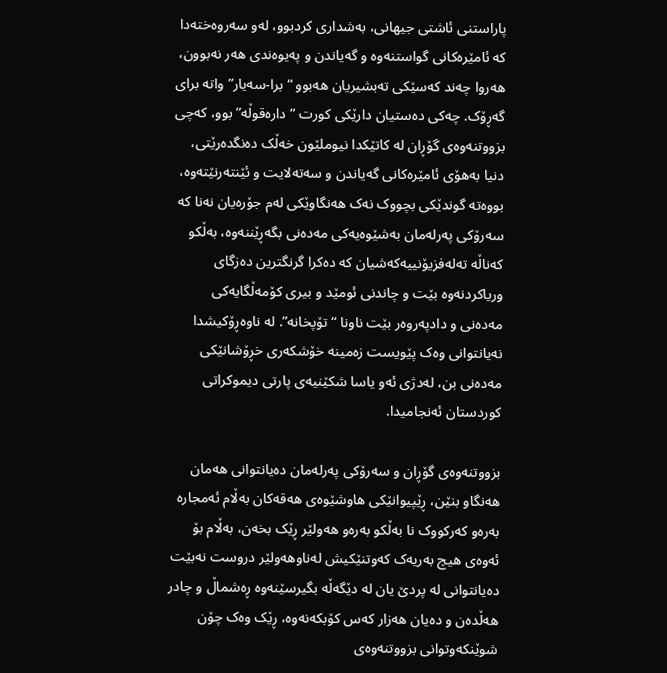پاراستنی ئاشتی جیهانی، بەشداری کردبوو، لەو سەروەختەدا کە ئامێرەکانی گواستنەوە و گەیاندن و پەیوەندی هەر نەبوون، هەروا چەند کەسێکی تەبشیریان هەبوو “برا-سەیار” واتە برای گەڕۆک. چەکی دەستیان دارێکی کورت “دارەقوڵە” بوو، کەچی بزووتنەوەی گۆڕان لە کاتێکدا نیوملێون خەڵک دەنگدەرێتی، دنیا بەهۆی ئامێرەکانی گەیاندن و سەتەلایت و ئێنتەرنێتەوە، بووەتە گوندێکی بچووک نەک هەنگاوێکی لەم جۆرەیان نەنا کە سەرۆکی پەرلەمان بەشێوەیەکی مەدەنی بگەڕێننەوە، بەڵکو کەناڵە تەلەفزیۆنییەکەشیان کە دەکرا گرنگترین دەزگای وریاکردنەوە بێت و چاندنی ئومێد و بیری کۆمەڵگایەکی مەدەنی و دادپەروەر بێت ناونا “تۆپخانە”. لە ناوەڕۆکیشدا نەیانتوانی وەک پێویست زەمینە خۆشکەری خڕۆشانێکی مەدەنی بن، لەدژی ئەو یاسا شکێنیەی پارتی دیموکراتی کوردستان ئەنجامیدا.

بزووتنەوەی گۆڕان و سەرۆکی پەرلەمان دەیانتوانی هەمان هەنگاو بنێن، ڕێپیوانێکی هاوشێوەی هەقەکان بەڵام ئەمجارە بەرەو کەرکووک نا بەڵكو بەرەو هەولێر ڕێک بخەن، بەڵام بۆ ئەوەی هیچ بەریەک کەوتنێکیش لەناوهەولێر دروست نەبێت دەیانتوانی لە پردێ یان لە دێگەڵە بگیرسێنەوە ڕەشماڵ و چادر هەڵدەن و دەیان هەزار کەس کۆبکەنەوە، ڕێک وەک چۆن شوێنکەوتوانی بزووتنەوەی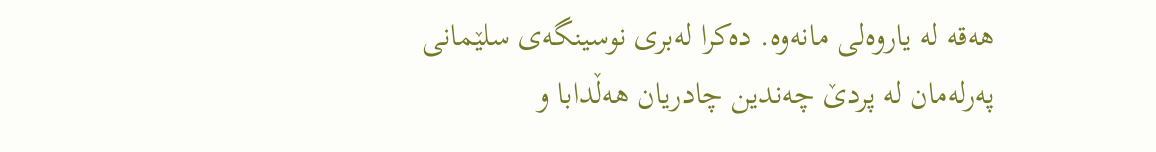هەقە لە یاروەلی مانەوە. دەکرا لەبری نوسینگەی سلێمانی پەرلەمان لە پردێ چەندین چادریان هەڵدابا و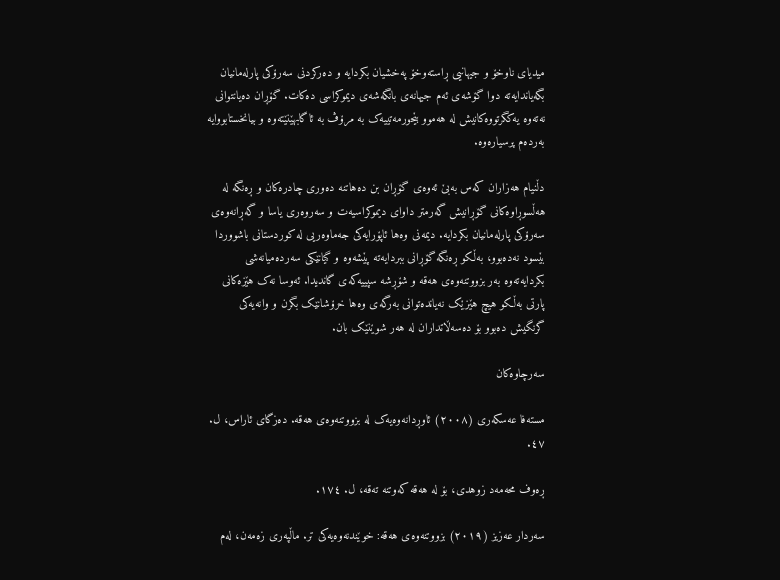میدیای ناوخۆ و جیهانیی ڕاستەوخۆ پەخشیان بکردایە و دەرکردنی سەرۆکی پارلەمانیان بگەیاندایەتە دوا گۆشەی ئەم جیهانەی بانگەشەی دیموکراسی دەکات. گۆڕان دەیانتوانی نەتەوە یەکگرتووەکانیش لە هەموو بێحورمەتییەک بە مرۆڤ بە ئاگابهێنێتەوە و بیانخستابووایە بەردەم پرسیارەوە.

دڵنیام هەزاران کەس بەبێ ئەوەی گۆڕان بن دەهاتنە دەوری چادرەکان و ڕەنگە لە هەڵسوڕاوەکانی گۆڕانیش گەرمتر داوای دیموکراسیەت و سەروەری یاسا و گەڕانەوەی سەرۆکی پارلەمانیان بکردایە. دیمەنی وەها ئاپۆرایەکی جەماوەریی لە کوردستانی باشووردا بێسود نەدەبوو، بەڵکو ڕەنگە گۆڕانی ببردایەتە پێشەوە و گیانێکی سەردەمیانەشی بکردایەتەوە بەر بزووتنەوەی هەقە و شۆڕشە سپییەکەی گاندیدا. ئەوسا نەک هێزەکانی پارتی بەڵکو هیچ هێزێک نەیاندەتوانی بەرگەی وەها خرۆشانێک بگرن و وانەیەکی گرنگیش دەبوو بۆ دەسەڵاتداران لە هەر شوێنێک بان.

سەرچاوەکان

مستەفا عەسکەری (٢٠٠٨) ئاوڕدانەوەیەک لە بزووتنەوەی هەقە. دەزگای ئاراس، ل. ٤٧.

ڕەوف محەمەد زوهدی، بۆ لە هەقە کەوتنە تەقە، ل. ١٧٤.

سەردار عەزیز (٢٠١٩) بزووتنەوەی هەقە: خوێندنەوەیەکی تر. ماڵپەری زەمەن، لەم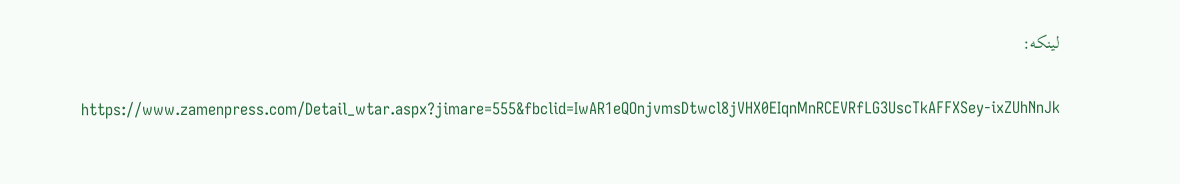لینکە:

https://www.zamenpress.com/Detail_wtar.aspx?jimare=555&fbclid=IwAR1eQOnjvmsDtwcl8jVHX0EIqnMnRCEVRfLG3UscTkAFFXSey-ixZUhNnJk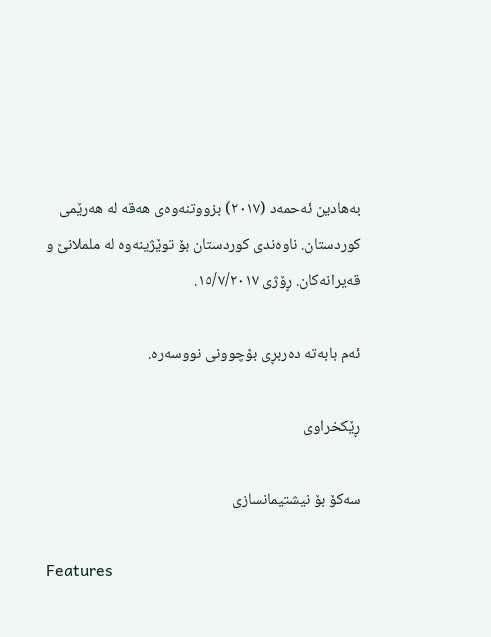بەهادین ئەحمەد (٢٠١٧) بزووتنەوەی هەقە لە هەرێمی کوردستان. ناوەندی کوردستان بۆ توێژینەوە لە ململانێ و قەیرانەکان. ڕۆژی ١٥/٧/٢٠١٧.

ئەم بابەتە دەربڕی بۆچوونی نووسەرە.

ڕێکخراوی

سەکۆ بۆ نیشتیمانسازی

Features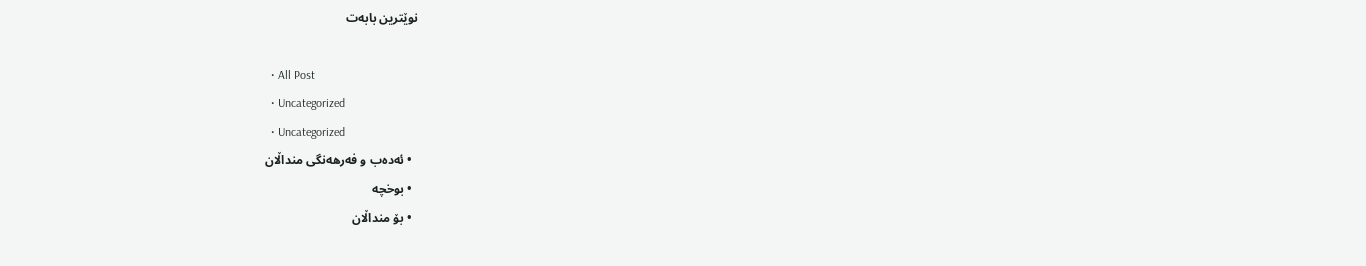نوێترین بابەت

  • All Post
  • Uncategorized
  • Uncategorized
  • ئەدەب و فەرهەنگی منداڵان
  • بوخچە
  • بۆ منداڵان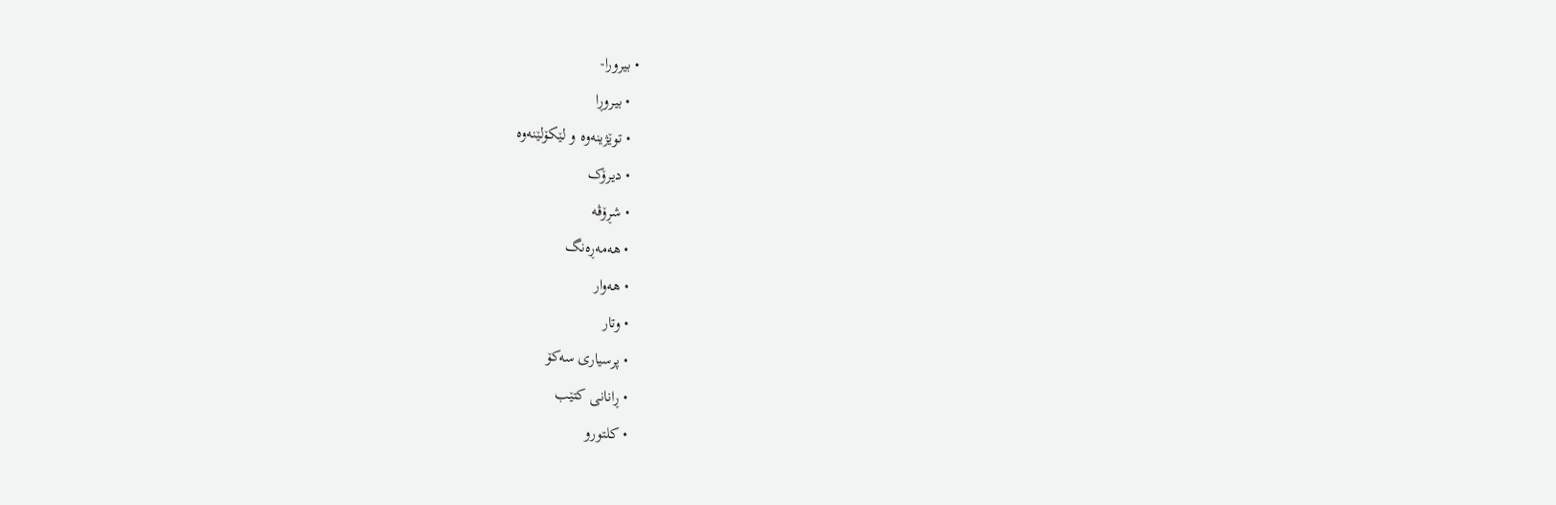• بیرورا-
  • بیروڕا
  • توێژینەوە و لێکۆلێنەوە
  • دیرۆک
  • شڕۆڤە
  • هەمەڕەنگ
  • هەوار
  • وتار
  • پرسیاری سەکۆ
  • ڕانانی کتێب
  • کلتورو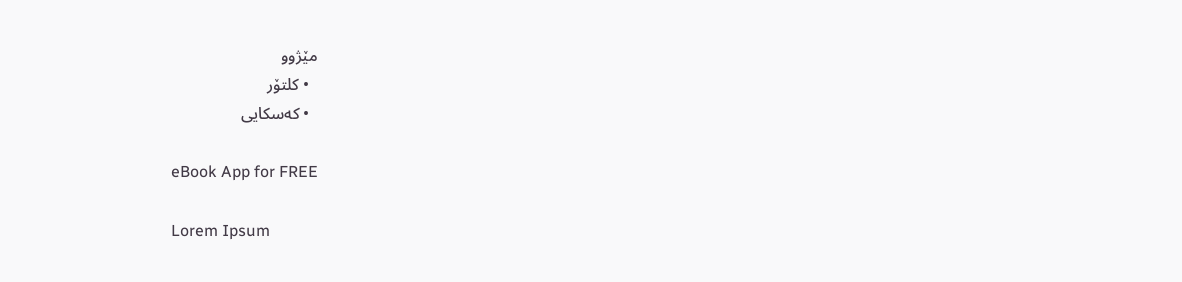مێژوو
  • کلتۆر
  • کەسکایی

eBook App for FREE

Lorem Ipsum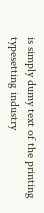is simply dumy text of the printing typesetting industry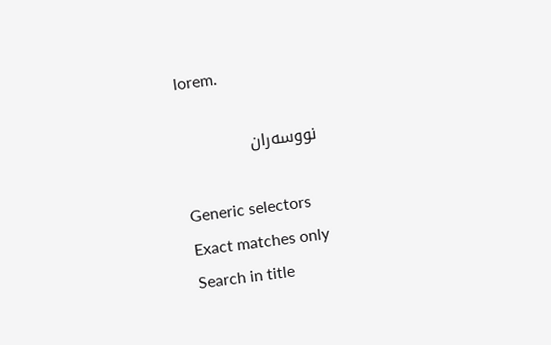lorem.

نووسەران

Generic selectors
Exact matches only
Search in title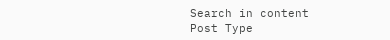Search in content
Post Type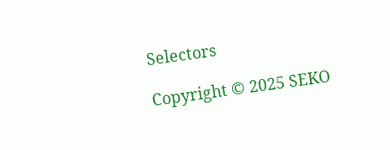Selectors

Copyright © 2025 SEKO